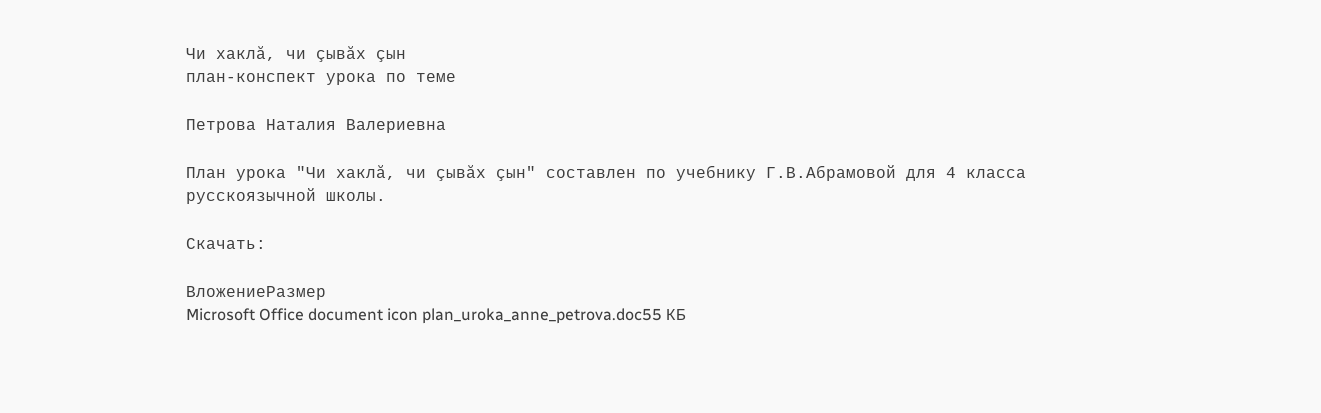Чи хаклă, чи çывăх çын
план-конспект урока по теме

Петрова Наталия Валериевна

План урока "Чи хаклă, чи çывăх çын" составлен по учебнику Г.В.Абрамовой для 4 класса русскоязычной школы.

Скачать:

ВложениеРазмер
Microsoft Office document icon plan_uroka_anne_petrova.doc55 КБ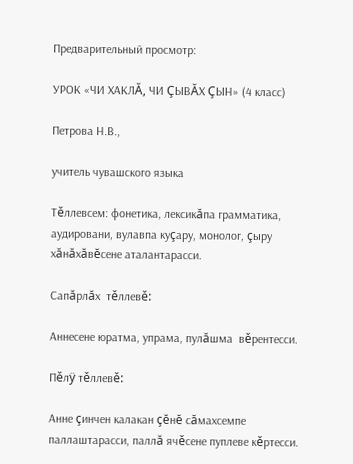Предварительный просмотр:

УРОК «ЧИ ХАКЛĂ, ЧИ ÇЫВĂХ ÇЫН» (4 класс)

Петрова Н.В.,

учитель чувашского языка

Тěллевсем: фонетика, лексикăпа грамматика, аудировани, вулавпа куçару, монолог, çыру хăнăхăвĕсене аталантарасси.

Сапăрлăх  тěллевě:

Аннесене юратма, упрама, пулăшма  вěрентесси.

Пěлÿ тěллевě:

Анне çинчен калакан çĕнĕ сăмахсемпе паллаштарасси, паллă ячěсене пуплеве кěртесси.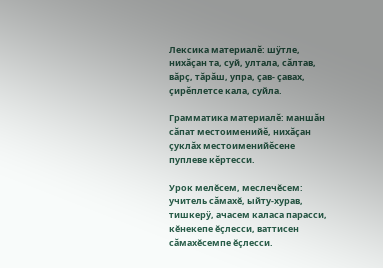Лексика материалĕ: шÿтле, нихăçан та, суй, ултала, сăлтав, вăрç, тăрăш, упра, çав- çавах, çирĕплетсе кала, суйла.

Грамматика материалĕ: маншăн сăпат местоименийĕ, нихăçан çуклăх местоименийĕсене пуплеве кĕртесси.

Урок мелěсем, меслечěсем: учитель сăмахě, ыйту-хурав, тишкерÿ, ачасем каласа парасси, кěнекепе ěçлесси, ваттисен сăмахěсемпе ěçлесси.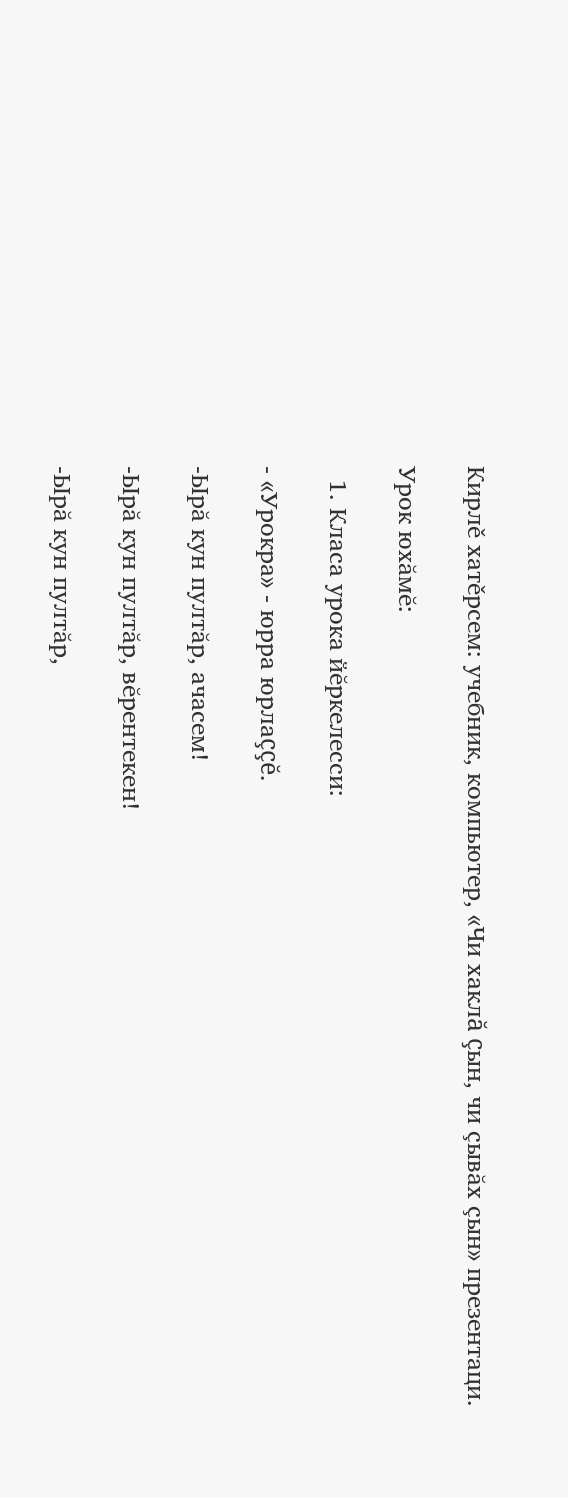Кирлě хатěрсем: учебник, компьютер, «Чи хаклă çын, чи çывăх çын» презентаци.

Урок юхăмĕ:

  1. Класа урока йĕркелесси:

- «Урокра» - юрра юрлаççĕ.

-Ырă кун пултăр, ачасем!

-Ырă кун пултăр, вĕрентекен!

-Ырă кун пултăр,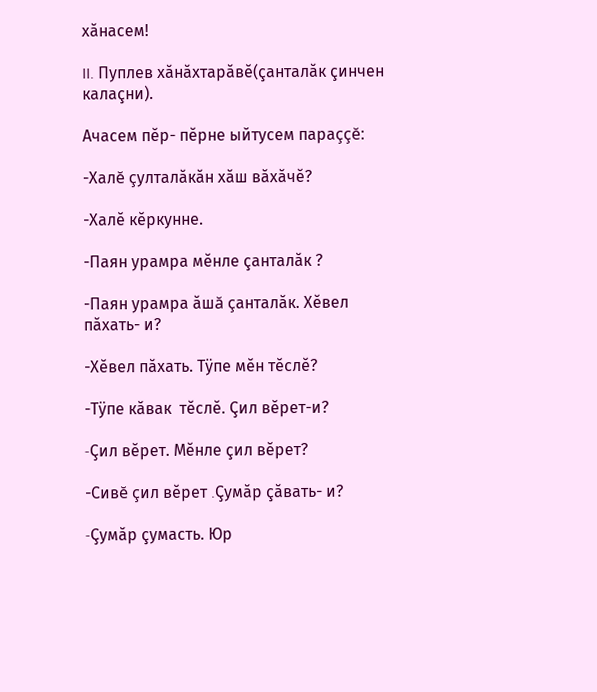хăнасем!

II. Пуплев хăнăхтарăвĕ(çанталăк çинчен калаçни).

Ачасем пĕр- пĕрне ыйтусем параççĕ:

-Халĕ çулталăкăн хăш вăхăчĕ?

-Халĕ кĕркунне.

-Паян урамра мĕнле çанталăк ?

-Паян урамра ăшă çанталăк. Хĕвел пăхать- и?

-Хĕвел пăхать. Тÿпе мĕн тĕслĕ?

-Тÿпе кăвак  тĕслĕ. Çил вĕрет-и?

-Çил вĕрет. Мĕнле çил вĕрет?

-Сивĕ çил вĕрет .Çумăр çăвать- и?

-Çумăр çумасть. Юр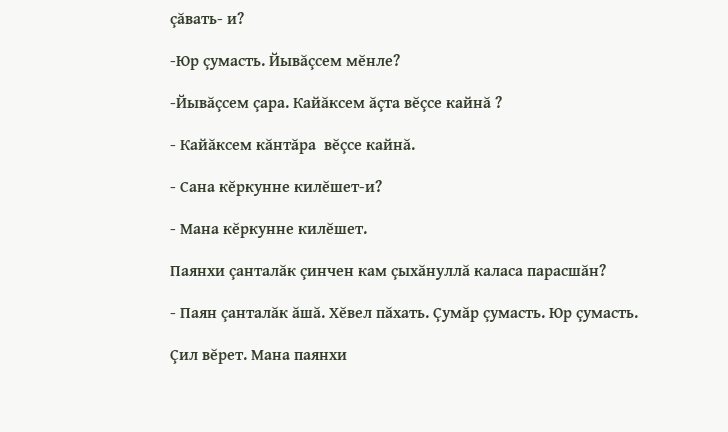çăвать- и?

-Юр çумасть. Йывăçсем мĕнле?

-Йывăçсем çара. Кайăксем ăçта вĕçсе кайнă ?

- Кайăксем кăнтăра  вĕçсе кайнă.

- Сана кĕркунне килĕшет-и?

- Мана кĕркунне килĕшет.

Паянхи çанталăк çинчен кам çыхăнуллă каласа парасшăн?

- Паян çанталăк ăшă. Хĕвел пăхать. Çумăр çумасть. Юр çумасть.

Çил вĕрет. Мана паянхи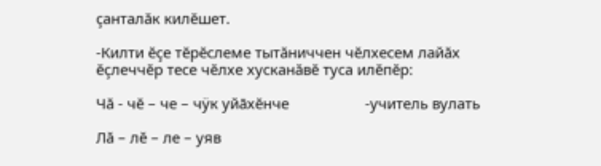çанталăк килĕшет.

-Килти ĕçе тĕрĕслеме тытăниччен чĕлхесем лайăх ĕçлеччĕр тесе чĕлхе хусканăвĕ туса илĕпĕр:

Чă - чĕ – че – чÿк уйāхĕнче                   -учитель вулать

Лă – лĕ – ле – уяв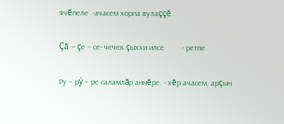ячĕпеле  -ачасем хорпа вулаççĕ

Çā – çе – се- чечек çыххи илсе         - ретпе

Ру – рÿ – ре саламлāр аннĕре. - хĕр ачасем, арçын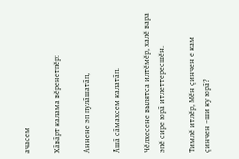ачасем

Хāвāрт калама вĕренетпĕр:

Аннене эп пулāшатāп,

Āшā сāмахсем калатāп.

Чĕлхесене вылятса илтĕмĕр, халĕ вара эпĕ сире юрā итлеттересшĕн.

Тимлĕ итлĕр, Мĕн çинчен е кам çинчен –ши ку юрā?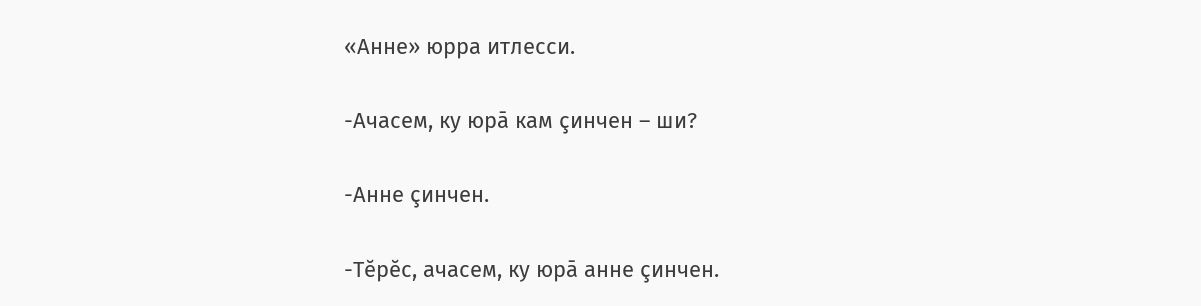«Анне» юрра итлесси.

-Ачасем, ку юрā кам çинчен – ши?

-Анне çинчен.

-Тĕрĕс, ачасем, ку юрā анне çинчен.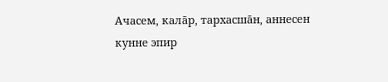Ачасем, калāр, тархасшāн, аннесен кунне эпир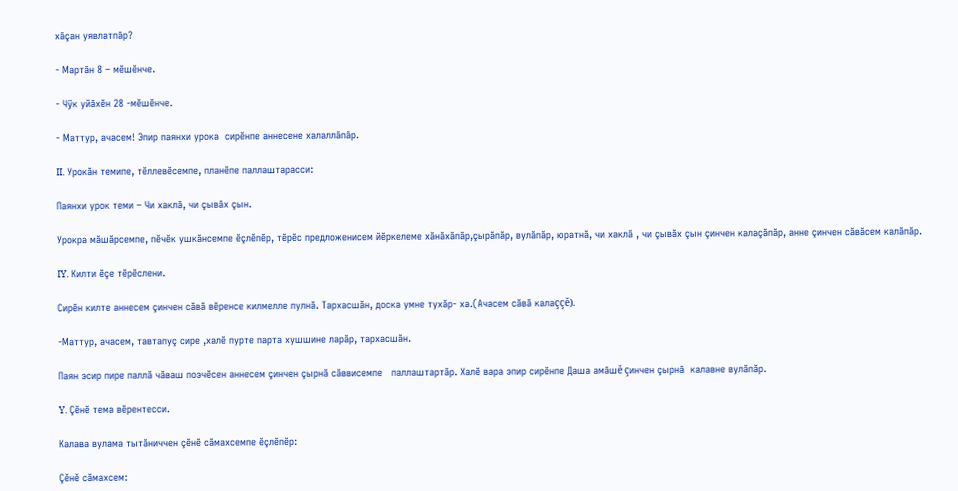хāçан уявлатпāр?

- Мартāн 8 – мĕшĕнче.

- Чÿк уйāхĕн 28 -мĕшĕнче.

- Маттур, ачасем! Эпир паянхи урока  сирĕнпе аннесене халаллāпāр.

II. Урокăн темипе, тĕллевĕсемпе, планĕпе паллаштарасси:

Паянхи урок теми – Чи хаклā, чи çывāх çын.

Урокра мăшăрсемпе, пĕчĕк ушкăнсемпе ĕçлĕпĕр, тĕрĕс предложенисем йĕркелеме хăнăхăпăр,çырăпăр, вулăпăр, юратнă, чи хаклă , чи çывăх çын çинчен калаçăпăр, анне çинчен сăвăсем калăпăр.

IY. Килти ĕçе тĕрĕслени.

Сирĕн килте аннесем çинчен сăвă вĕренсе килмелле пулнă. Тархасшăн, доска умне тухăр- ха.(Ачасем сăвă калаççĕ).

-Маттур, ачасем, тавтапуç сире ,халĕ пурте парта хушшине ларăр, тархасшăн.

Паян эсир пире паллă чăваш поэчĕсен аннесем çинчен çырнă сăввисемпе   паллаштартăр. Халĕ вара эпир сирĕнпе Даша амāшĕ çинчен çырнā  калавне вулăпăр.

Y. Çĕнĕ тема вĕрентесси.

Калава вулама тытăниччен çĕнĕ сăмахсемпе ĕçлĕпĕр:

Çěнě сăмахсем: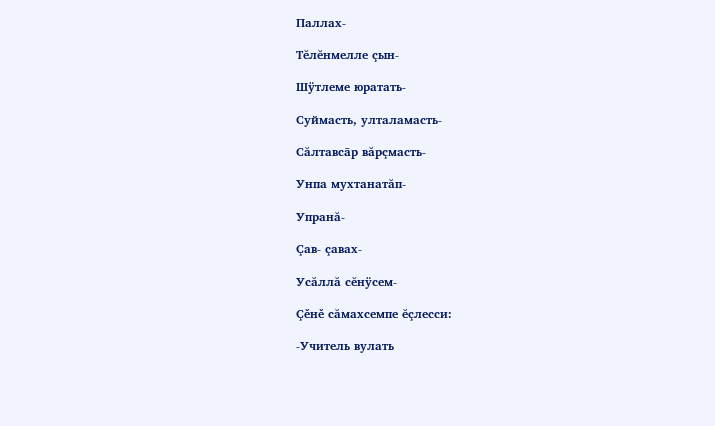Паллах-

Тĕлĕнмелле çын-

Шÿтлеме юратать-

Суймасть, улталамасть-

Сăлтавсāр вăрçмасть-

Унпа мухтанатăп-

Упранă-

Çав- çавах-

Усăллă сĕнÿсем-

Çěнě сăмахсемпе ĕçлесси:

-Учитель вулать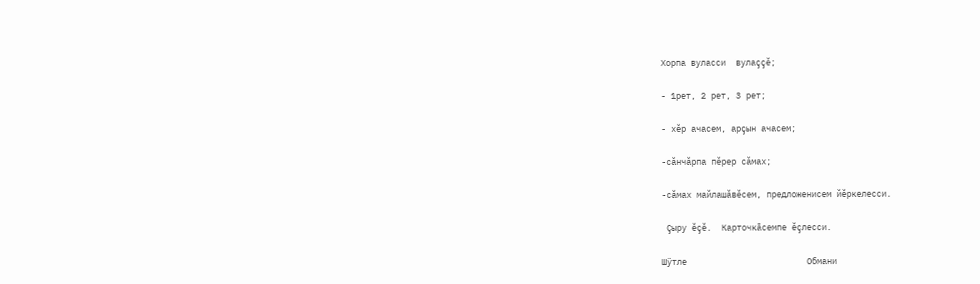Хорпа вуласси  вулаççĕ;

- 1рет, 2 рет, 3 рет;

- хĕр ачасем, арçын ачасем;

-сăнчăрпа пĕрер сăмах;

-сăмах майлашăвĕсем, предложенисем йĕркелесси.

 Çыру ĕçĕ.  Карточкāсемпе ĕçлесси.

Шÿтле                        Обмани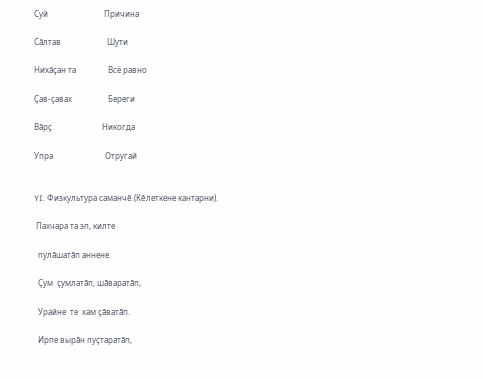Суй                            Причина

Сăлтав                       Шути

Нихăçан та                Всё равно

Çав-çавах                  Береги

Вăрç                         Никогда

Упра                          Отругай


YI. Физкультура саманчĕ.(Кĕлеткене кантарни).

 Пахчара та эп, килте

  пулāшатāп аннене.

  Çум  çумлатāп, шāваратāп,

  Урайне  те  хам çāватāп.

  Ирпе вырāн пуçтаратāп,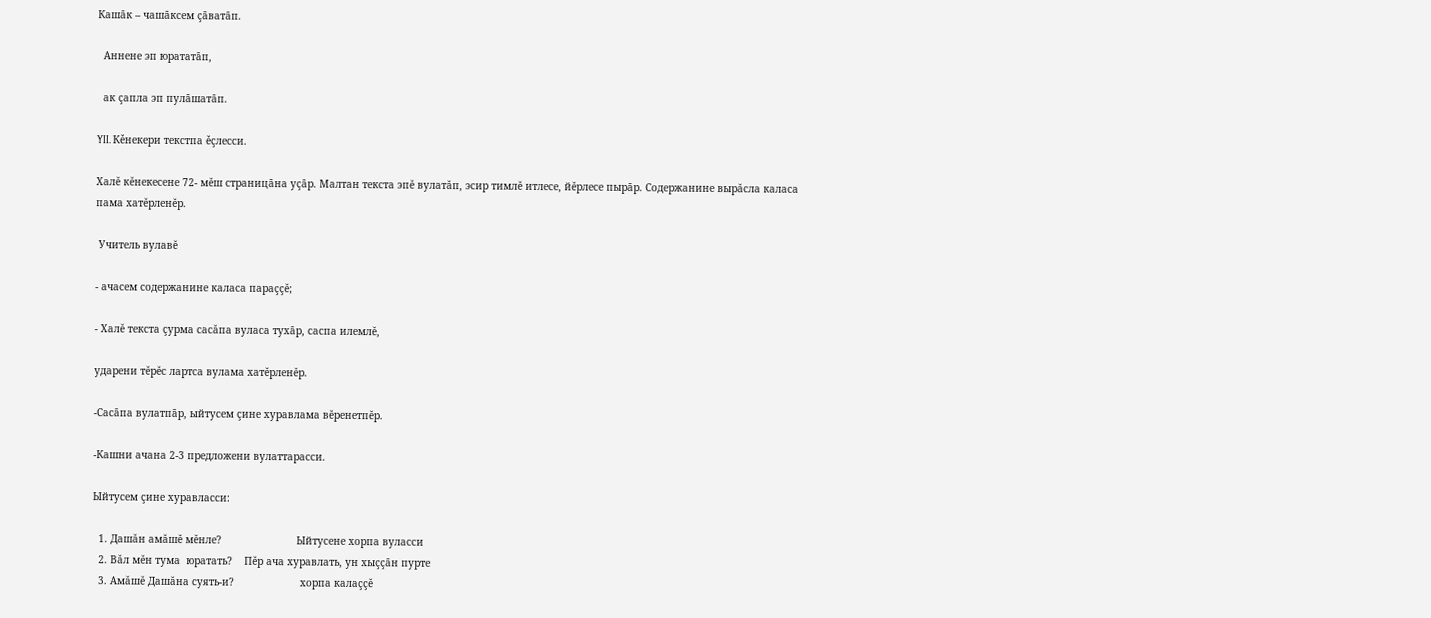Кашāк – чашāксем çāватāп.

  Аннене эп юрататāп,

  ак çапла эп пулāшатāп.

YII. Кěнекери текстпа ěçлесси.

Халĕ кĕнекесене 72- мĕш страницāна уçāр. Малтан текста эпĕ вулатăп, эсир тимлĕ итлесе, йĕрлесе пырāр. Содержанине вырăсла каласа пама хатĕрленĕр.

 Учитель вулавĕ

- ачасем содержанине каласа параççĕ;

- Халĕ текста çурма сасăпа вуласа тухāр, саспа илемлĕ,

ударени тĕрĕс лартса вулама хатĕрленĕр.

-Сасāпа вулатпāр, ыйтусем çине хуравлама вĕренетпĕр.

-Кашни ачана 2-3 предложени вулаттарасси.

Ыйтусем çине хуравласси:

  1. Дашăн амăшĕ мĕнле?                         Ыйтусене хорпа вуласси
  2. Вăл мĕн тума  юратать?    Пĕр ача хуравлать, ун хыççāн пурте
  3. Амăшĕ Дашăна суять-и?                      хорпа калаççĕ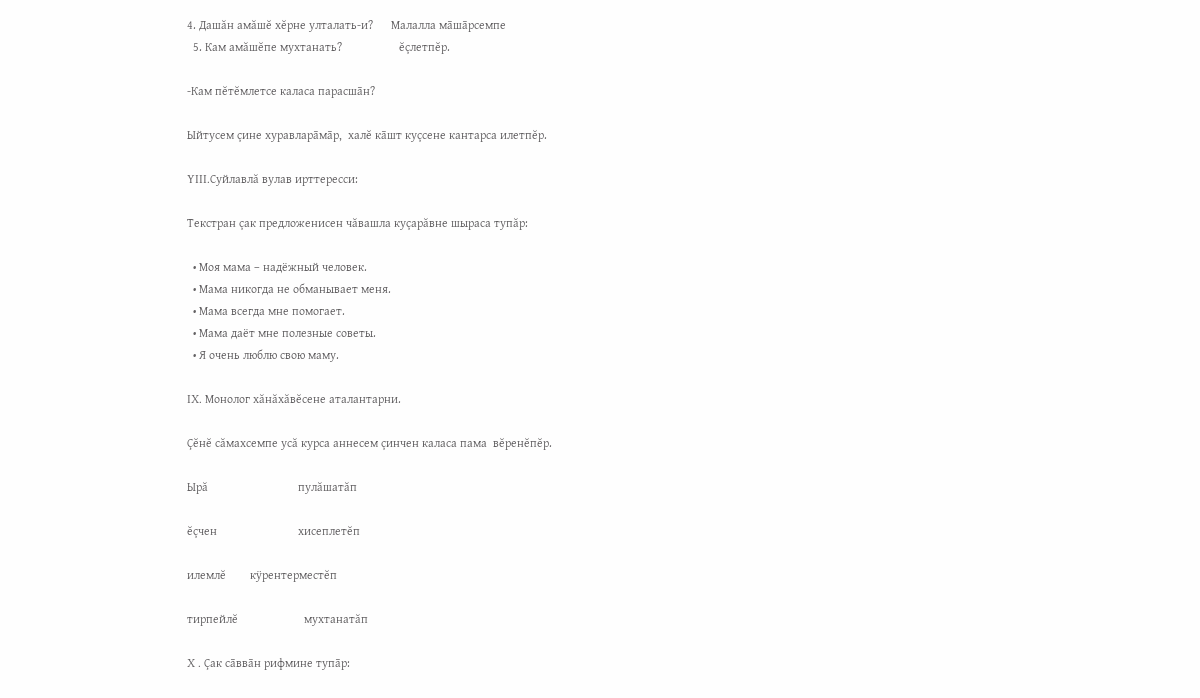4. Дашăн амăшĕ хĕрне улталать-и?      Малалла мāшāрсемпе
  5. Кам амăшĕпе мухтанать?                   ĕçлетпĕр.

-Кам пĕтĕмлетсе каласа парасшāн?

Ыйтусем çине хуравларāмāр,  халĕ кāшт куçсене кантарса илетпĕр.

YIII.Суйлавлă вулав ирттересси:

Текстран çак предложенисен чăвашла куçарăвне шыраса тупăр:

  • Моя мама – надёжный человек.
  • Мама никогда не обманывает меня.
  • Мама всегда мне помогает.
  • Мама даёт мне полезные советы.
  • Я очень люблю свою маму.

IX. Монолог хăнăхăвĕсене аталантарни.

Çĕнĕ сăмахсемпе усă курса аннесем çинчен каласа пама  вĕренĕпĕр.

Ырă                              пулăшатăп

ĕçчен                           хисеплетĕп

илемлĕ        кÿрентерместĕп

тирпейлĕ                      мухтанатăп

X . Çак сāввāн рифмине тупāр: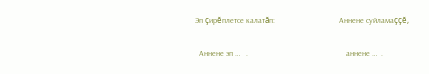Эп çирĕплетсе калатăп:                                Аннене суйламаççĕ,

  Аннене эп …   .                                                 аннене …  .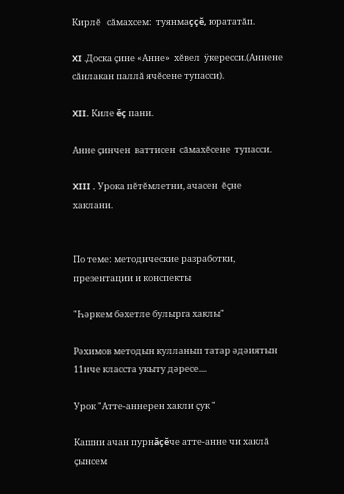Кирлĕ   сăмахсем:  туянмаççĕ, юрататăп.

XI .Доска çине «Анне»  хĕвел  ÿкересси.(Аннене сăнлакан паллă ячĕсене тупасси).

XII. Киле ĕç пани.

Анне çинчен  ваттисен  сāмахĕсене  тупасси.

XIII . Урока пĕтĕмлетни, ачасен  ĕçне  хаклани.


По теме: методические разработки, презентации и конспекты

"Һәркем бәхетле булырга хаклы"

Рәхимов методын кулланып татар әдәиятын 11нче класста укыту дәресе....

Урок "Атте-аннерен хакли çук "

Кашни ачан пурнăçĕче атте-анне чи хаклă çынсем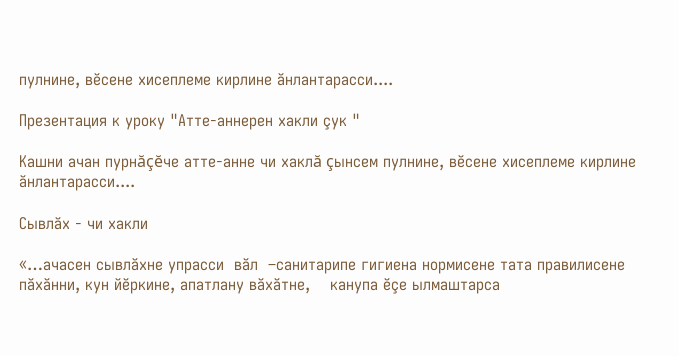пулнине, вĕсене хисеплеме кирлине ăнлантарасси....

Презентация к уроку "Атте-аннерен хакли çук "

Кашни ачан пурнăçĕче атте-анне чи хаклă çынсем пулнине, вĕсене хисеплеме кирлине ăнлантарасси....

Сывлăх - чи хакли

«…ачасен сывлăхне упрасси  вăл  –санитарипе гигиена нормисене тата правилисене  пăхăнни, кун йĕркине, апатлану вăхăтне,    канупа ĕçе ылмаштарса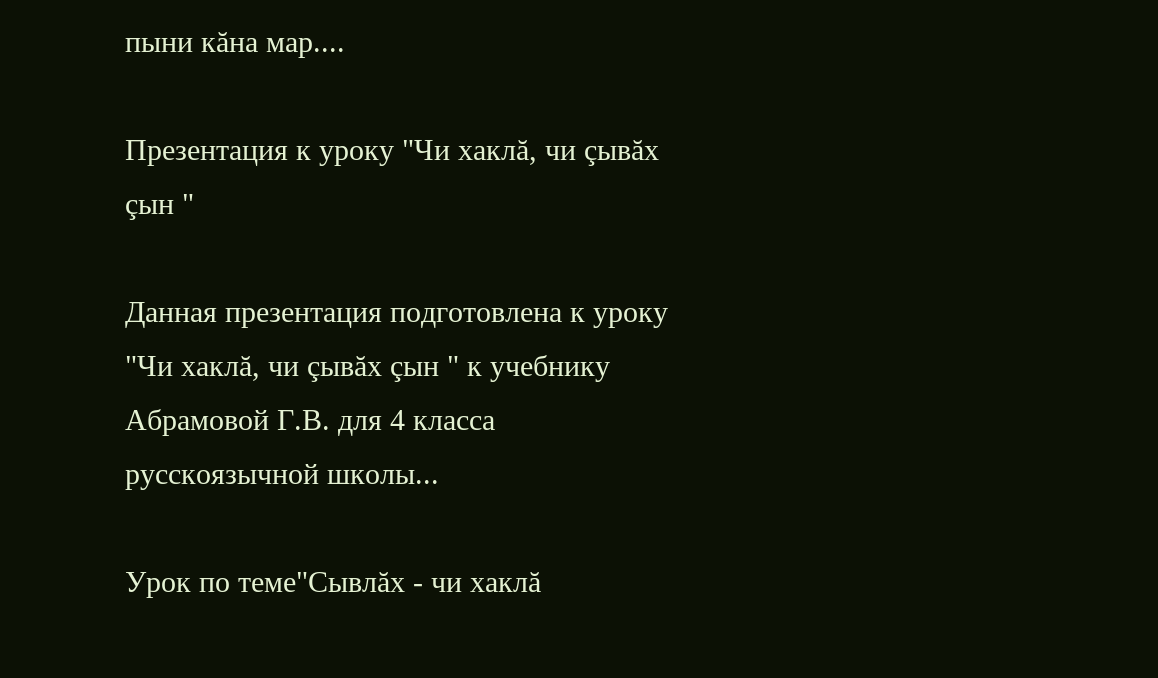пыни кăна мар....

Презентация к уроку "Чи хаклă, чи çывăх çын "

Данная презентация подготовлена к уроку "Чи хаклă, чи çывăх çын " к учебнику  Абрамовой Г.В. для 4 класса русскоязычной школы...

Урок по теме"Сывлăх - чи хаклă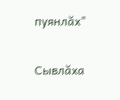пуянлăх"

Сывлăха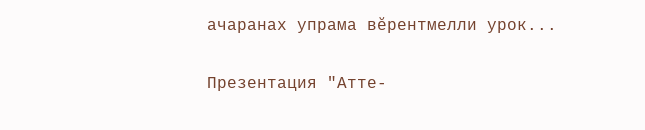ачаранах упрама вĕрентмелли урок...

Презентация "Атте-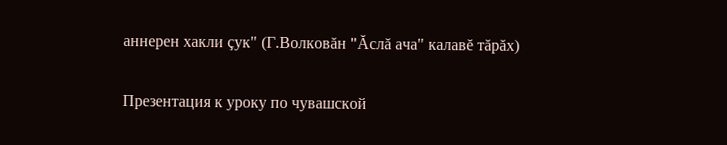аннерен хакли çук" (Г.Волковăн "Ăслă ача" калавĕ тăрăх)

Презентация к уроку по чувашской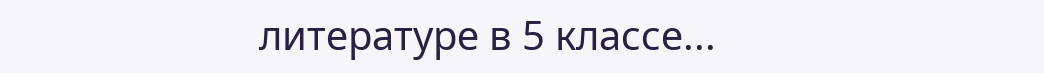литературе в 5 классе...